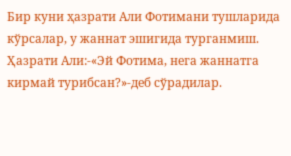Бир куни ҳазрати Али Фотимани тушларида кўрсалар, у жаннат эшигида турганмиш. Ҳазрати Али:-«Эй Фотима, нега жаннатга кирмай турибсан?»-деб сўрадилар.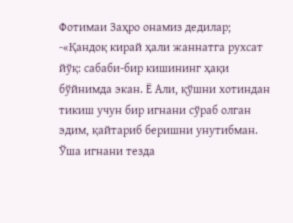Фотимаи Заҳро онамиз дедилар; -«Қандоқ кирай ҳали жаннатга рухсат йўқ: сабаби-бир кишининг ҳақи бўйнимда экан. Ё Али, қўшни хотиндан тикиш учун бир игнани сўраб олган эдим, қайтариб беришни унутибман. Ўша игнани тезда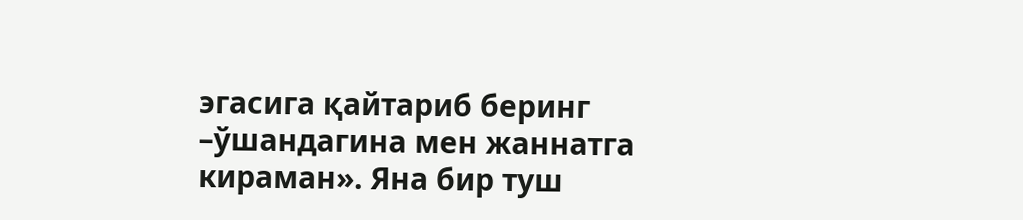эгасига қайтариб беринг –ўшандагина мен жаннатга кираман». Яна бир туш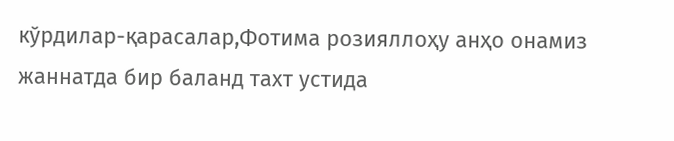кўрдилар-қарасалар,Фотима розияллоҳу анҳо онамиз жаннатда бир баланд тахт устида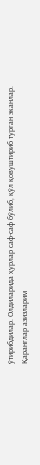ўтирибдилар. Олдиларида ҳурлар саф-саф бўлиб, қўл қовуштириб турган эканлар.
Қаранглар азизларим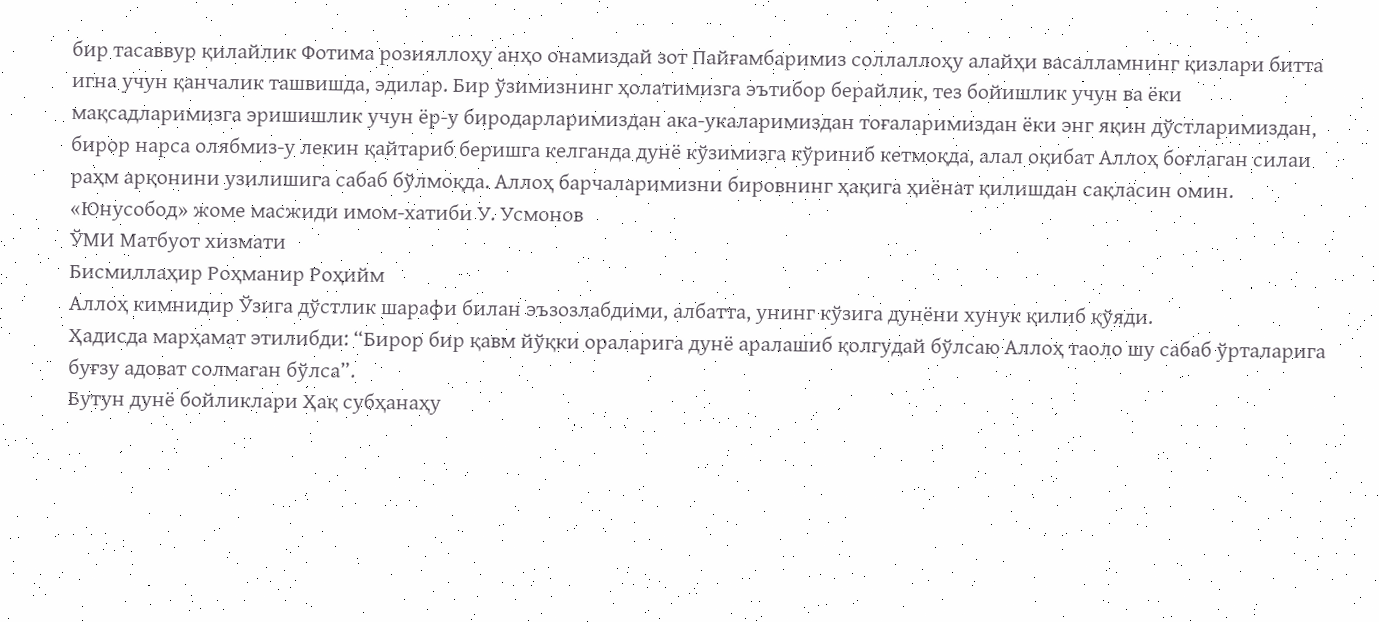бир тасаввур қилайлик Фотима розияллоҳу анҳо онамиздай зот Пайғамбаримиз соллаллоҳу алайҳи васалламнинг қизлари битта игна учун қанчалик ташвишда, эдилар. Бир ўзимизнинг ҳолатимизга эътибор берайлик, тез бойишлик учун ва ёки мақсадларимизга эришишлик учун ёр-у биродарларимиздан ака-укаларимиздан тоғаларимиздан ёки энг яқин дўстларимиздан, бирор нарса олябмиз-у лекин қайтариб беришга келганда дунё кўзимизга кўриниб кетмоқда, алал оқибат Аллоҳ боғлаган силаи раҳм арқонини узилишига сабаб бўлмоқда. Аллоҳ барчаларимизни бировнинг ҳақига ҳиёнат қилишдан сақласин омин.
«Юнусобод» жоме масжиди имом-хатиби У. Усмонов
ЎМИ Матбуот хизмати
Бисмиллаҳир Роҳманир Роҳийм
Аллоҳ кимнидир Ўзига дўстлик шарафи билан эъзозлабдими, албатта, унинг кўзига дунёни хунук қилиб қўяди.
Ҳадисда марҳамат этилибди: “Бирор бир қавм йўқки ораларига дунё аралашиб қолгудай бўлсаю Аллоҳ таоло шу сабаб ўрталарига буғзу адоват солмаган бўлса”.
Бутун дунё бойликлари Ҳақ субҳанаҳу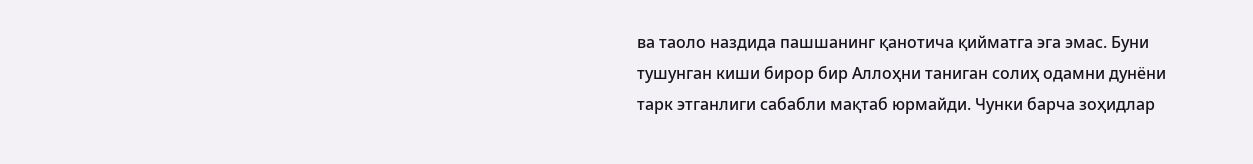ва таоло наздида пашшанинг қанотича қийматга эга эмас. Буни тушунган киши бирор бир Аллоҳни таниган солиҳ одамни дунёни тарк этганлиги сабабли мақтаб юрмайди. Чунки барча зоҳидлар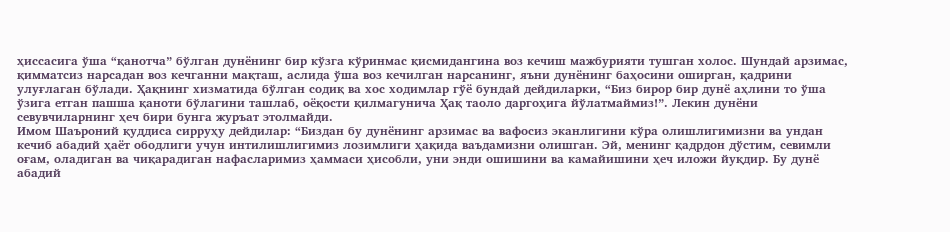ҳиссасига ўша “қанотча” бўлган дунёнинг бир кўзга кўринмас қисмидангина воз кечиш мажбурияти тушган холос. Шундай арзимас, қимматсиз нарсадан воз кечганни мақташ, аслида ўша воз кечилган нарсанинг, яъни дунёнинг баҳосини оширган, қадрини улуғлаган бўлади. Ҳақнинг хизматида бўлган содиқ ва хос ходимлар гўё бундай дейдиларки, “Биз бирор бир дунё аҳлини то ўша ўзига етган пашша қаноти бўлагини ташлаб, оёқости қилмагунича Ҳақ таоло даргоҳига йўлатмаймиз!”. Лекин дунёни севувчиларнинг ҳеч бири бунга журъат этолмайди.
Имом Шаъроний қуддиса сирруҳу дейдилар: “Биздан бу дунёнинг арзимас ва вафосиз эканлигини кўра олишлигимизни ва ундан кечиб абадий ҳаёт ободлиги учун интилишлигимиз лозимлиги ҳақида ваъдамизни олишган. Эй, менинг қадрдон дўстим, севимли оғам, оладиган ва чиқарадиган нафасларимиз ҳаммаси ҳисобли, уни энди ошишини ва камайишини ҳеч иложи йуқдир. Бу дунё абадий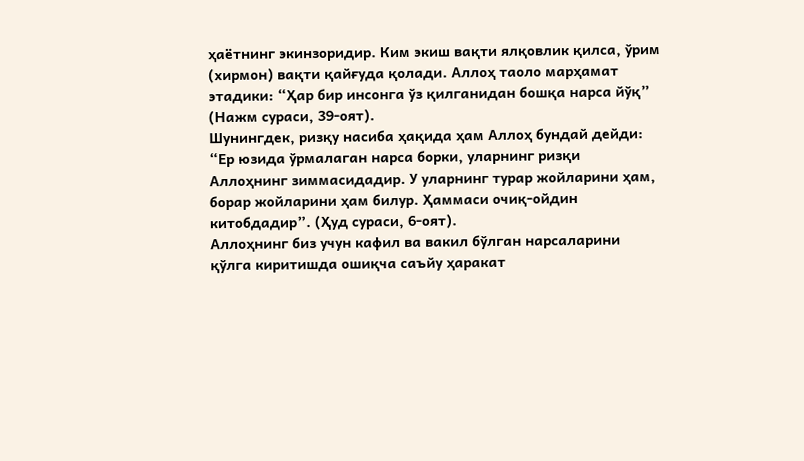ҳаётнинг экинзоридир. Ким экиш вақти ялқовлик қилса, ўрим (хирмон) вақти қайғуда қолади. Аллоҳ таоло марҳамат этадики: “Ҳар бир инсонга ўз қилганидан бошқа нарса йўқ” (Нажм сураси, 39-оят).
Шунингдек, ризқу насиба ҳақида ҳам Аллоҳ бундай дейди: “Ер юзида ўрмалаган нарса борки, уларнинг ризқи Аллоҳнинг зиммасидадир. У уларнинг турар жойларини ҳам, борар жойларини ҳам билур. Ҳаммаси очиқ-ойдин китобдадир”. (Ҳуд сураси, 6-оят).
Аллоҳнинг биз учун кафил ва вакил бўлган нарсаларини қўлга киритишда ошиқча саъйу ҳаракат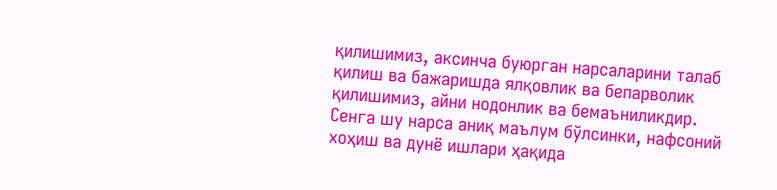қилишимиз, аксинча буюрган нарсаларини талаб қилиш ва бажаришда ялқовлик ва бепарволик қилишимиз, айни нодонлик ва бемаъниликдир. Сенга шу нарса аниқ маълум бўлсинки, нафсоний хоҳиш ва дунё ишлари ҳақида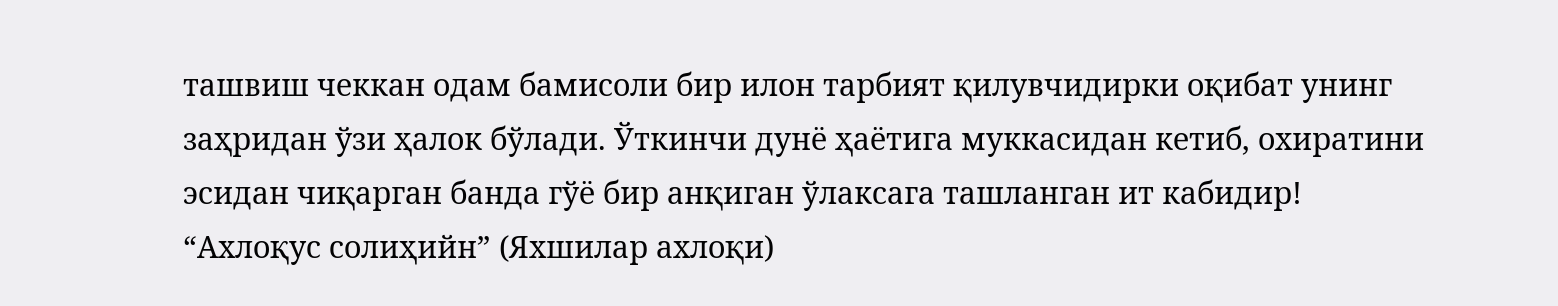ташвиш чеккан одам бамисоли бир илон тарбият қилувчидирки оқибат унинг заҳридан ўзи ҳалок бўлади. Ўткинчи дунё ҳаётига муккасидан кетиб, охиратини эсидан чиқарган банда гўё бир анқиган ўлаксага ташланган ит кабидир!
“Ахлоқус солиҳийн” (Яхшилар ахлоқи)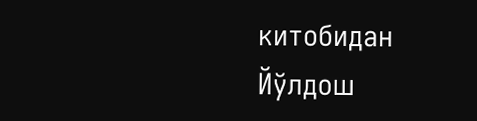китобидан
Йўлдош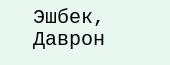Эшбек, Даврон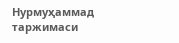Нурмуҳаммад
таржимаси